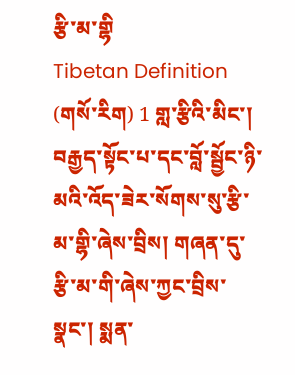རྩི་མ་གྷི
Tibetan Definition (གསོ་རིག) 1 གླ་རྩིའི་མིང་། བརྒྱད་སྟོང་པ་དང་བློ་སྦྱོང་ཉི་མའི་འོད་ཟེར་སོགས་སུ་རྩི་མ་གྷི་ཞེས་བྲིས། གཞན་དུ་རྩི་མ་གི་ཞེས་ཀྱང་བྲིས་སྣང་། སྨན་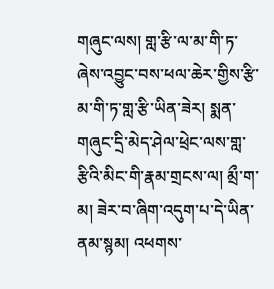གཞུང་ལས། གླ་རྩི་ལ་མ་གི་ཏ་ཞེས་འབྱུང་བས་ཕལ་ཆེར་གྱིས་རྩི་མ་གི་ཏ་གླ་རྩི་ཡིན་ཟེར། སྨན་གཞུང་དྲི་མེད་ཤེལ་ཕྲེང་ལས་གླ་རྩིའི་མིང་གི་རྣམ་གྲངས་ལ། མྲྀ་ག་མ། ཟེར་བ་ཞིག་འདུག་པ་དེ་ཡིན་ནམ་སྙམ། འཕགས་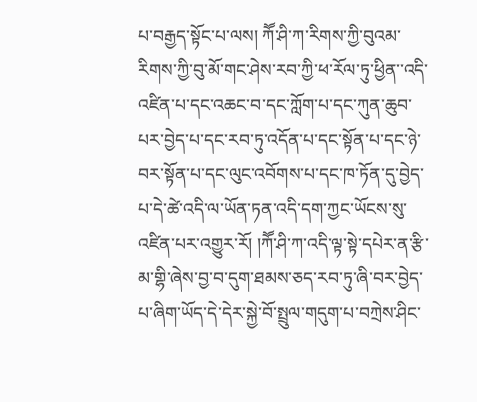པ་བརྒྱད་སྟོང་པ་ལས། ཀཽ་ཤི་ཀ་རིགས་ཀྱི་བུའམ་རིགས་ཀྱི་བུ་མོ་གང་ཤེས་རབ་ཀྱི་ཕ་རོལ་ཏུ་ཕྱིན་་འདི་འཛིན་པ་དང་འཆང་བ་དང་ཀློག་པ་དང་ཀུན་ཆུབ་པར་བྱེད་པ་དང་རབ་ཏུ་འདོན་པ་དང་སྟོན་པ་དང་ཉེ་བར་སྟོན་པ་དང་ལུང་འབོགས་པ་དང་ཁ་ཏོན་དུ་བྱེད་པ་དེ་ཚེ་འདི་ལ་ཡོན་ཏན་འདི་དག་ཀྱང་ཡོངས་སུ་འཛིན་པར་འགྱུར་རོ། །ཀཽ་ཤི་ཀ་འདི་ལྟ་སྟེ་དཔེར་ན་རྩི་མ་གྷི་ཞེས་བྱ་བ་དུག་ཐམས་ཅད་རབ་ཏུ་ཞི་བར་བྱེད་པ་ཞིག་ཡོད་དེ་དེར་སྐྱེ་བོ་སྤྲུལ་གདུག་པ་བཀྲེས་ཤིང་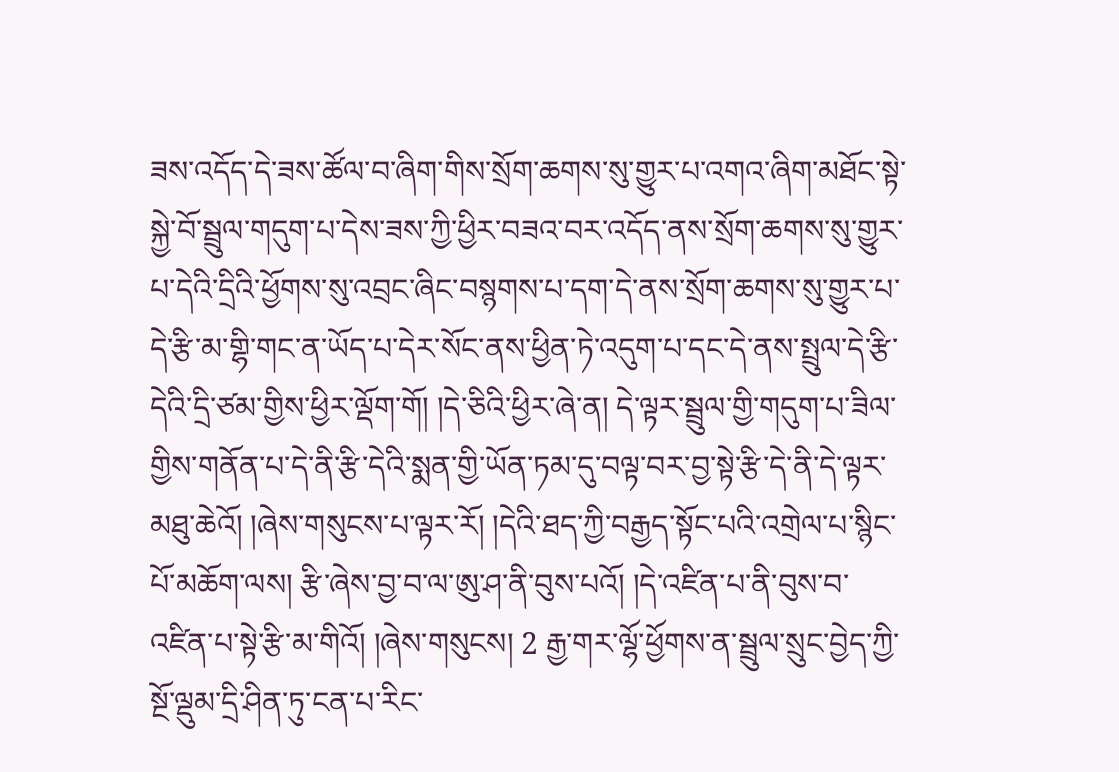ཟས་འདོད་དེ་ཟས་ཚོལ་བ་ཞིག་གིས་སྲོག་ཆགས་སུ་གྱུར་པ་འགའ་ཞིག་མཐོང་སྟེ་སྐྱེ་བོ་སྦྲུལ་གདུག་པ་དེས་ཟས་ཀྱི་ཕྱིར་བཟའ་བར་འདོད་ནས་སྲོག་ཆགས་སུ་གྱུར་པ་དེའི་དྲིའི་ཕྱོགས་སུ་འབྲང་ཞིང་བསྙགས་པ་དག་དེ་ནས་སྲོག་ཆགས་སུ་གྱུར་པ་དེ་རྩི་མ་གྷི་གང་ན་ཡོད་པ་དེར་སོང་ནས་ཕྱིན་ཏེ་འདུག་པ་དང་དེ་ནས་སྤྲུལ་དེ་རྩི་དེའི་དྲི་ཙམ་གྱིས་ཕྱིར་ལྡོག་གོ། །དེ་ཅིའི་ཕྱིར་ཞེ་ན། དེ་ལྟར་སྦྲུལ་གྱི་གདུག་པ་ཟིལ་གྱིས་གནོན་པ་དེ་ནི་རྩི་དེའི་སྨན་གྱི་ཡོན་ཏམ་དུ་བལྟ་བར་བྱ་སྟེ་རྩི་དེ་ནི་དེ་ལྟར་མཐུ་ཆེའོ། །ཞེས་གསུངས་པ་ལྟར་རོ། །དེའི་ཐད་ཀྱི་བརྒྱད་སྟོང་པའི་འགྲེལ་པ་སྙིང་པོ་མཆོག་ལས། རྩི་ཞེས་བྱ་བ་ལ་ཨུ་ཤ་ནི་བུས་པའོ། །དེ་འཛིན་པ་ནི་བུས་བ་འཛིན་པ་སྟེ་རྩི་མ་གིའོ། །ཞེས་གསུངས། 2 རྒྱ་གར་ལྷོ་ཕྱོགས་ན་སྦྲུལ་སྲུང་བྱེད་ཀྱི་སྔོ་ལྡུམ་དྲི་ཤིན་ཏུ་ངན་པ་རིང་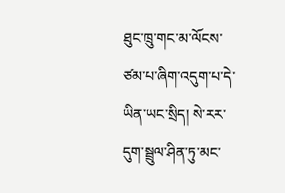ཐུང་ཁྲུ་གང་མ་ལོངས་ཙམ་པ་ཞིག་འདུག་པ་དེ་ཡིན་ཡང་སྲིད། སེ་རར་དུག་སྦྲུལ་ཤིན་ཏུ་མང་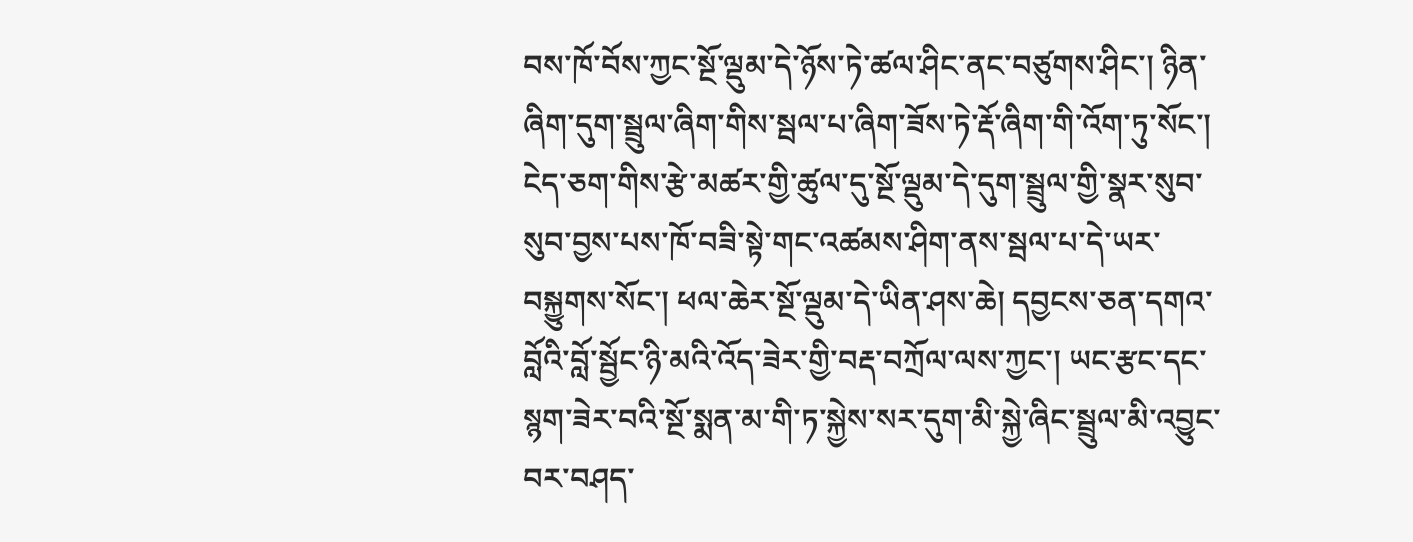བས་ཁོ་བོས་ཀྱང་སྔོ་ལྡུམ་དེ་ཉོས་ཏེ་ཚལ་ཤིང་ནང་བཙུགས་ཤིང་། ཉིན་ཞིག་དུག་སྦྲུལ་ཞིག་གིས་སྦལ་པ་ཞིག་ཟོས་ཏེ་རྡོ་ཞིག་གི་འོག་ཏུ་སོང་། ངེད་ཅག་གིས་རྩེ་མཚར་གྱི་ཚུལ་དུ་སྔོ་ལྡུམ་དེ་དུག་སྦྲུལ་གྱི་སྣར་སུབ་སུབ་བྱས་པས་ཁོ་བཟི་སྟེ་གང་འཚམས་ཤིག་ནས་སྦལ་པ་དེ་ཡར་བསྐྱུགས་སོང་། ཕལ་ཆེར་སྔོ་ལྡུམ་དེ་ཡིན་ཤས་ཆེ། དབྱངས་ཅན་དགའ་བློའི་བློ་སྦྱོང་ཉི་མའི་འོད་ཟེར་གྱི་བརྡ་བཀྲོལ་ལས་ཀྱང་། ཡང་རྩང་དང་སྙག་ཟེར་བའི་སྔོ་སྨན་མ་གི་ཏ་སྐྱེས་སར་དུག་མི་སྐྱེ་ཞིང་སྦྲུལ་མི་འབྱུང་བར་བཤད་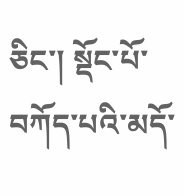ཅིང་། སྡོང་པོ་བཀོད་པའི་མདོ་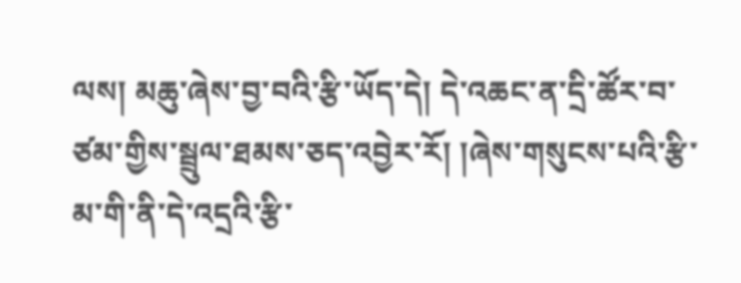ལས། མཆུ་ཞེས་བྱ་བའི་རྩི་ཡོད་དེ། དེ་འཆང་ན་དྲི་ཚོར་བ་ཙམ་གྱིས་སྦྲུལ་ཐམས་ཅད་འབྱེར་རོ། །ཞེས་གསུངས་པའི་རྩི་མ་གི་ནི་དེ་འདྲའི་རྩི་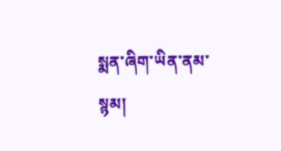སྨན་ཞིག་ཡིན་ནམ་སྙམ།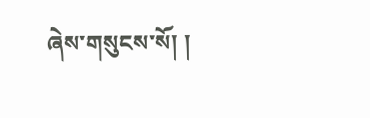ཞེས་གསུངས་སོ། །